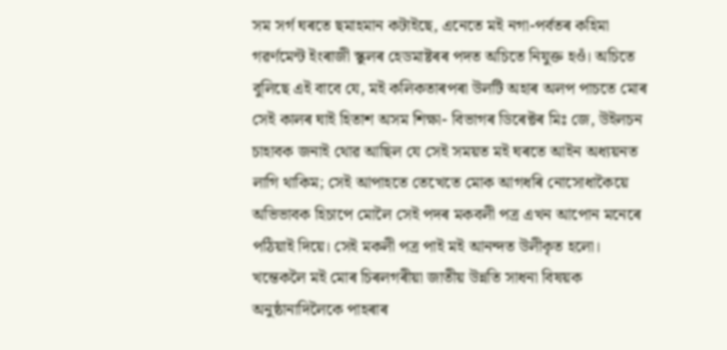সম সৰ্গ ঘৰতে ছমাহমান কটাইছে, এনেতে মই নগা-পৰ্বতৰ কহিমা গৱৰ্ণমেন্ট ইংৰাজী স্কুলৰ হেডমাষ্টৰৰ পদত অচিতে নিযুক্ত হওঁ। অচিতে বুলিছে এই বাবে যে, মই কলিকতাৰপৰা উলটি অহাৰ অলপ পাচতে মোৰ সেই কালৰ ঘাই হিতাশ অসম শিক্ষা- বিভাগৰ ডিৰেক্টৰ মিঃ জে, উইলচন চাহাবক জনাই থোৱ আছিল যে সেই সময়ত মই ঘৰতে আইন অধ্যয়নত লাগি থাকিম; সেই আপাহতে তেখেতে মোক আগধৰি নোসোধাকৈয়ে অভিভাবক হিচাপে মোলৈ সেই পদৰ মকবলী পত্ৰ এখন আপোন মনেৰে পঠিয়াই দিয়ে। সেই মকলী পত্ৰ পাই মই আনন্দত উলীকৃত হলো। খন্তেকলৈ মই মোৰ চিৰলগৰীয়া জাতীয় উন্নতি সাধনা বিষয়ক অনুষ্ঠানাদিলৈকে পাহৰাৰ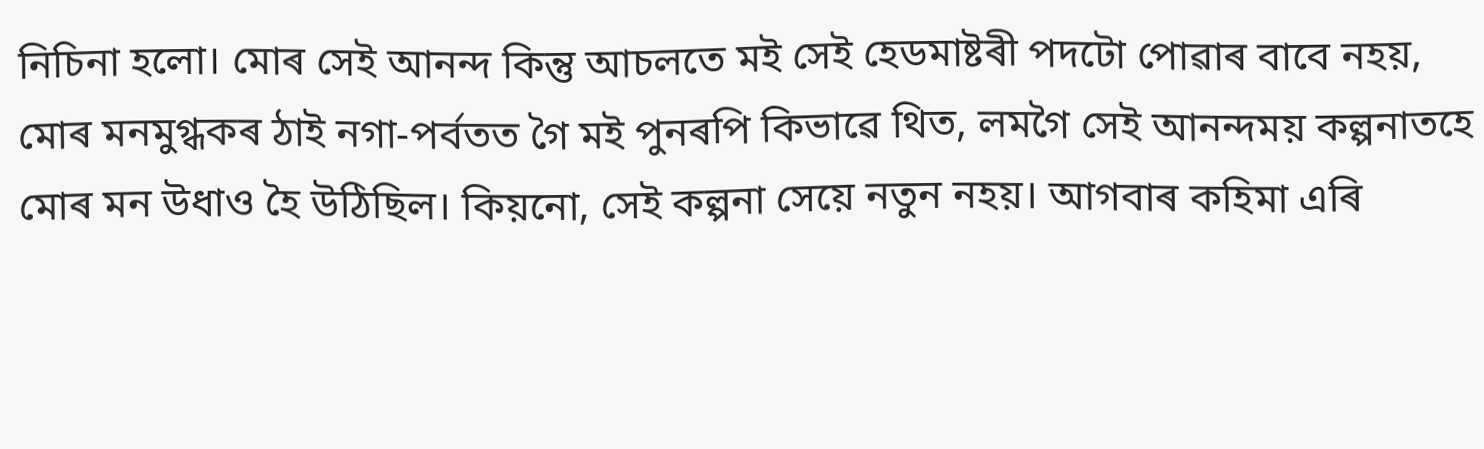নিচিনা হলো। মোৰ সেই আনন্দ কিন্তু আচলতে মই সেই হেডমাষ্টৰী পদটো পোৱাৰ বাবে নহয়, মোৰ মনমুগ্ধকৰ ঠাই নগা-পৰ্বতত গৈ মই পুনৰপি কিভাৱে থিত, লমগৈ সেই আনন্দময় কল্পনাতহে মোৰ মন উধাও হৈ উঠিছিল। কিয়নো, সেই কল্পনা সেয়ে নতুন নহয়। আগবাৰ কহিমা এৰি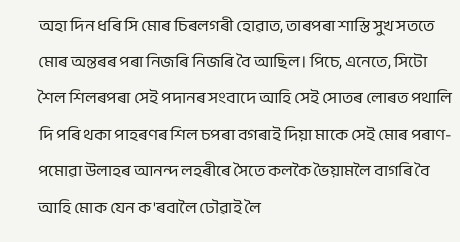অহা দিন ধৰি সি মোৰ চিৰলগৰী হোৱাত, তাৰপৰা শাস্তি সুখ সততে মোৰ অন্তৰৰ পৰা নিজৰি নিজৰি বৈ আছিল। পিচে, এনেতে, সিটো শৈল শিলৰপৰা সেই পদানৰ সংবাদে আহি সেই সোতৰ লোৰত পথালি দি পৰি থকা পাহৰণৰ শিল চপৰা বগৰাই দিয়া মাকে সেই মোৰ পৰাণ-পমোৱা উলাহৰ আনন্দ লহৰীৰে সৈতে কলকৈ ভৈয়ামলৈ বাগৰি বৈ আহি মোক যেন ক'ৰবালৈ ঢৌৱাই লৈ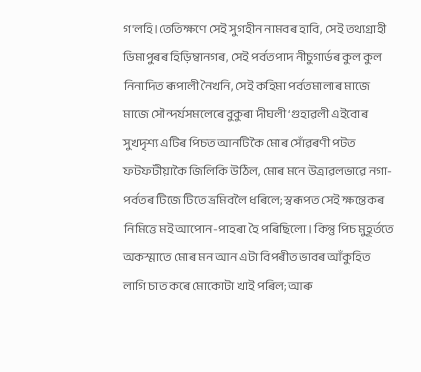গ'লহি।তেতিক্ষণে সেই সুগহীন নামবৰ হাবি, সেই তথ্যগ্ৰাহী ডিমাপুৰৰ হিড়িম্বানগৰ, সেই পৰ্বতপাদ নীচুগাৰ্ডৰ কুল কুল নিনাদিত ৰূপালী নৈখনি, সেই কহিমা পৰ্বতমালাৰ মাজে মাজে সৌন্দৰ্যসমলেৰে বুকুৰা দীঘলী ‘গুহাৱলী এইবোৰ সুখদৃশ্য এটিৰ পিচত আনটিকৈ মোৰ সোঁৱৰণী পটত ফটফটীয়াকৈ জিলিকি উঠিল, মোৰ মনে উত্ৰাৱলভাৱে নগা-পৰ্বতৰ টিজে টিতে ভ্ৰমিবলৈ ধৰিলে; স্বৰূপত সেই ক্ষন্তেকৰ নিমিত্তে মই আপোন-পাহৰা হৈ পৰিছিলো। কিন্তু পিচ মুহূৰ্ততে অকস্মাতে মোৰ মন আন এটা বিপৰীত ভাবৰ আঁকুহিত লাগি চাত কৰে মোকোটা খাই পৰিল; আৰু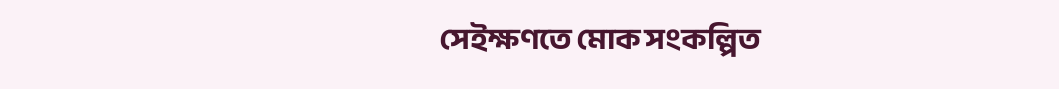সেইক্ষণতে মোক সংকল্পিত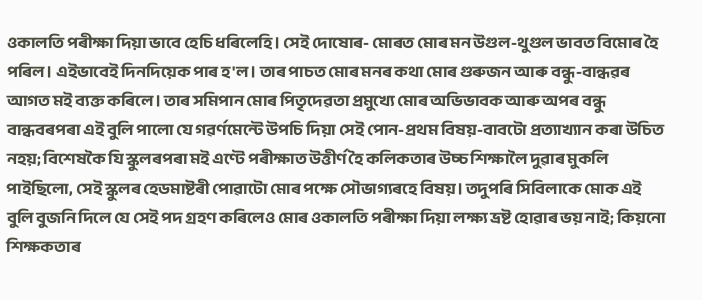ওকালতি পৰীক্ষা দিয়া ভাবে হেচি ধৰিলেহি। সেই দোষোৰ- মোৰত মোৰ মন উগুল-থুগুল ভাবত বিমোৰ হৈ পৰিল। এইভাবেই দিনদিয়েক পাৰ হ'ল। তাৰ পাচত মোৰ মনৰ কথা মোৰ গুৰুজন আৰু বন্ধু-বান্ধৱৰ আগত মই ব্যক্ত কৰিলে। তাৰ সমিপান মোৰ পিতৃদেৱতা প্ৰমুখ্যে মোৰ অভিভাবক আৰু অপৰ বন্ধু বান্ধবৰপৰা এই বুলি পালো যে গৱৰ্ণমেন্টে উপচি দিয়া সেই পোন-প্ৰথম বিষয়-বাবটো প্ৰত্যাখ্যান কৰা উচিত নহয়; বিশেষকৈ যি স্কুলৰপৰা মই এণ্টে পৰীক্ষাত উত্তীৰ্ণ হৈ কলিকতাৰ উচ্চ শিক্ষালৈ দুৱাৰ মুকলি পাইছিলো, সেই স্কুলৰ হেডমাষ্টৰী পোৱাটো মোৰ পক্ষে সৌভাগ্যৰহে বিষয়। তদুপৰি সিবিলাকে মোক এই বুলি বুজনি দিলে যে সেই পদ গ্ৰহণ কৰিলেও মোৰ ওকালতি পৰীক্ষা দিয়া লক্ষ্য ভ্ৰষ্ট হোৱাৰ ভয় নাই; কিয়নো শিক্ষকতাৰ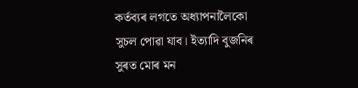কৰ্তব্যৰ লগতে অধ্যাপনালৈকো সুচল পোৱা যাব। ইত্যাদি বুজনিৰ সুৰত মোৰ মন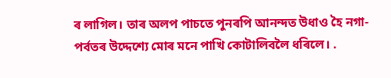ৰ লাগিল। তাৰ অলপ পাচতে পুনৰপি আনন্দত উধাও হৈ নগা-পৰ্বতৰ উদ্দেশ্যে মোৰ মনে পাখি কোটালিবলৈ ধৰিলে। .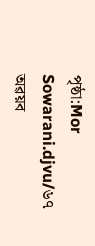পৃষ্ঠা:Mor Sowarani.djvu/৬৭
অৱয়ব